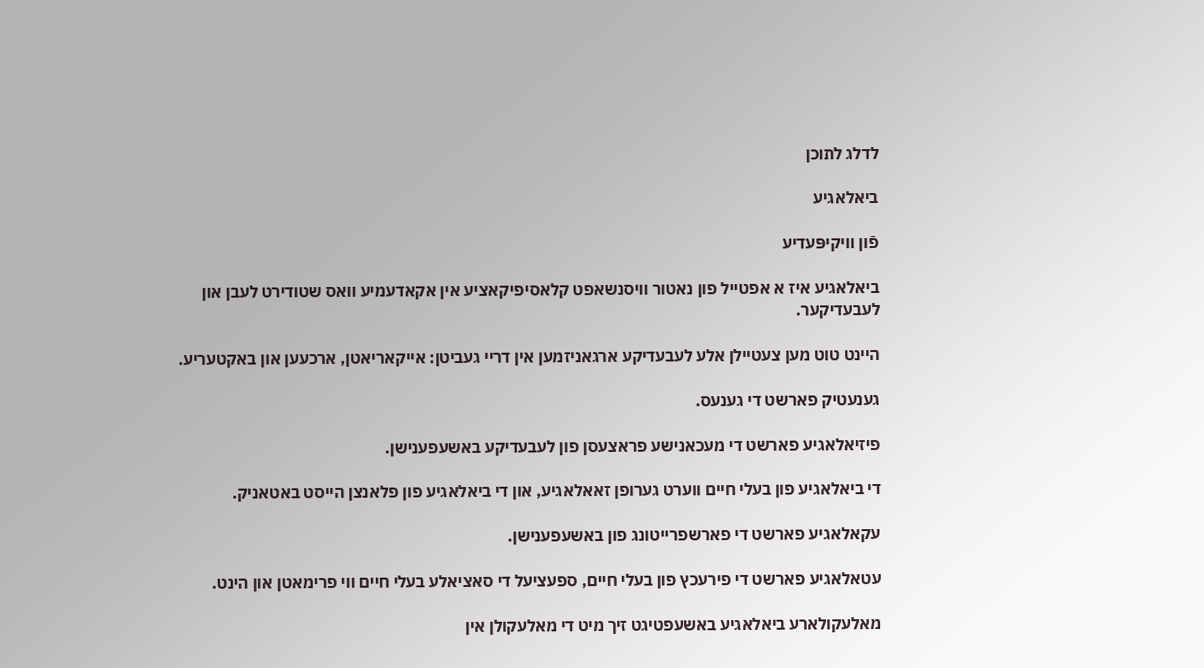לדלג לתוכן

ביאלאגיע

פֿון װיקיפּעדיע

ביאלאגיע איז א אפטייל פון נאטור וויסנשאפט קלאסיפיקאציע אין אקאדעמיע וואס שטודירט לעבן און לעבעדיקער.

היינט טוט מען צעטיילן אלע לעבעדיקע ארגאניזמען אין דריי געביטן: אייקאריאטן, ארכעען און באקטעריע.

גענעטיק פארשט די גענעס.

פיזיאלאגיע פארשט די מעכאנישע פראצעסן פון לעבעדיקע באשעפענישן.

די ביאלאגיע פון בעלי חיים ווערט גערופן זאאלאגיע, און די ביאלאגיע פון פלאנצן הייסט באטאניק.

עקאלאגיע פארשט די פארשפרייטונג פון באשעפענישן.

עטאלאגיע פארשט די פירעכץ פון בעלי חיים, ספעציעל די סאציאלע בעלי חיים ווי פרימאטן און הינט.

מאלעקולארע ביאלאגיע באשעפטיגט זיך מיט די מאלעקולן אין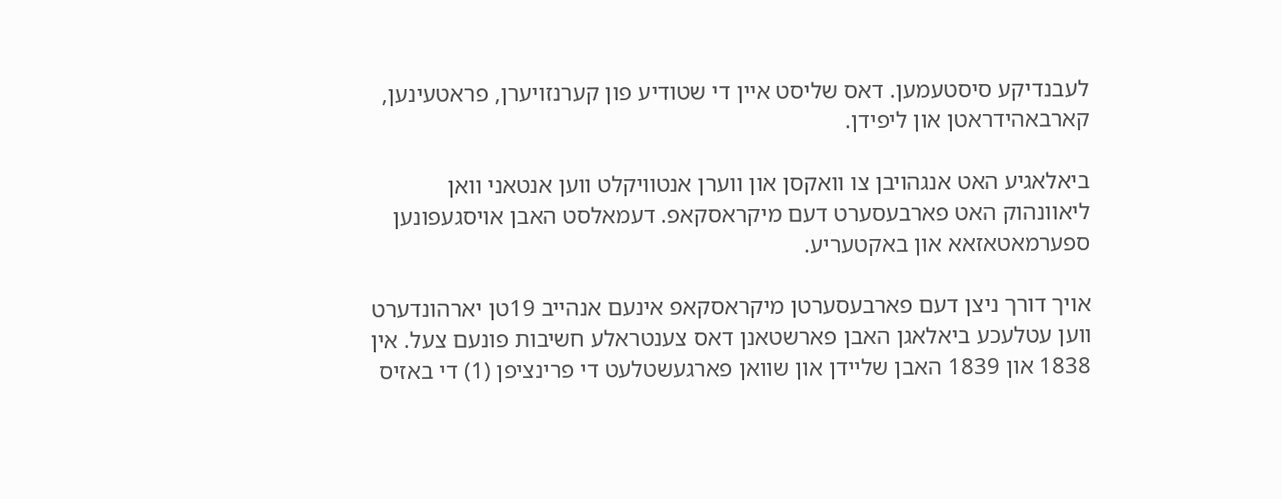לעבנדיקע סיסטעמען. דאס שליסט איין די שטודיע פון קערנזויערן, פראטעינען, קארבאהידראטן און ליפידן.

ביאלאגיע האט אנגהויבן צו וואקסן און ווערן אנטוויקלט ווען אנטאני וואן ליאוונהוק האט פארבעסערט דעם מיקראסקאפ. דעמאלסט האבן אויסגעפונען ספערמאטאזאא און באקטעריע.

אויך דורך ניצן דעם פארבעסערטן מיקראסקאפ אינעם אנהייב 19טן יארהונדערט ווען עטלעכע ביאלאגן האבן פארשטאנן דאס צענטראלע חשיבות פונעם צעל. אין 1838 און 1839 האבן שליידן און שוואן פארגעשטלעט די פרינציפן (1) די באזיס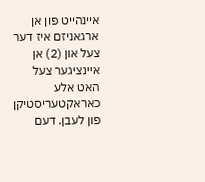איינהייט פון אן ארגאניזם איז דער צעל און (2) אן איינציגער צעל האט אלע כאראקטעריסטיקן פון לעבן. דעם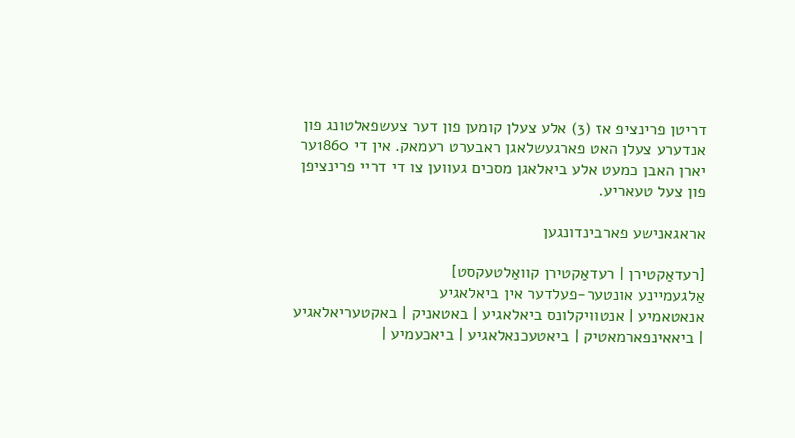דריטן פרינציפ אז (3) אלע צעלן קומען פון דער צעשפאלטונג פון אנדערע צעלן האט פארגעשלאגן ראבערט רעמאק. אין די 1860ער יארן האבן כמעט אלע ביאלאגן מסכים געווען צו די דריי פרינציפן פון צעל טעאריע.

אראגאנישע פארבינדונגען

[רעדאַקטירן | רעדאַקטירן קוואַלטעקסט]
אַלגעמיינע אונטער-פעלדער אין ביאלאגיע
אנאטאמיע | אנטוויקלונס ביאלאגיע | באטאניק | באקטעריאלאגיע | ביאאינפארמאטיק | ביאטעכנאלאגיע | ביאכעמיע |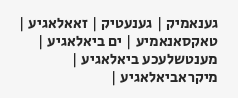גענאמיק | גענעטיק | זאאלאגיע | טאקסאנאמיע | ים ביאלאגיע | מענטשלעכע ביאלאגיע | מיקראביאלאגיע |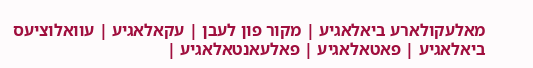מאלעקולארע ביאלאגיע | מקור פון לעבן | עקאלאגיע | עוואלוציעס ביאלאגיע | פאטאלאגיע | פאלעאנטאלאגיע |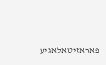פאראזיטאלאגיע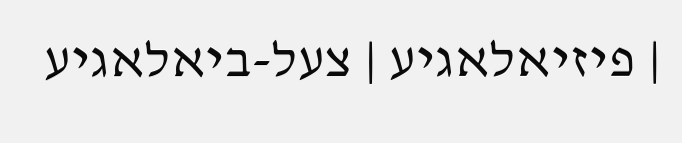| פיזיאלאגיע | צעל-ביאלאגיע